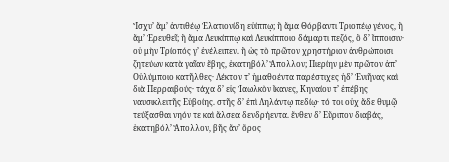Ἴσχυʼ ἅμʼ ἀντιθέῳ Ἐλατιονίδη εὐίππῳ; ἢ ἅμα Θόρβαντι Τριοπέῳ γένος, ἢ ἅμʼ Ἐρευθεῖ; ἢ ἅμα Λευκίππῳ καὶ Λευκίπποιο δάμαρτι πεζός, ὃ δʼ ἵπποισιν· οὐ μὴν Τρίοπός γʼ ἐνέλειπεν. ἢ ὡς τὸ πρῶτον χρηστήριον ἀνθρώποισι ζητεύων κατὰ γαῖαν ἔβης, ἑκατηβόλʼ Ἄπολλον; Πιερίην μὲν πρῶτον ἀπʼ Οὐλύμποιο κατῆλθες· Λέκτον τʼ ἠμαθοέντα παρέστιχες ἠδʼ Ἐνιῆνας καὶ διὰ Περραιβούς· τάχα δʼ εἰς Ἰαωλκὸν ἵκανες, Κηναίου τʼ ἐπέβης ναυσικλειτῆς Εὐβοίης. στῆς δʼ ἐπὶ Ληλάντῳ πεδίῳ· τό τοι οὐχ ἅδε θυμῷ τεύξασθαι νηόν τε καὶ ἄλσεα δενδρήεντα. ἔνθεν δʼ Εὔριπον διαβάς, ἑκατηβόλʼ Ἄπολλον, βῆς ἄνʼ ὄρος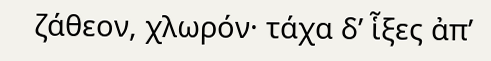ζάθεον, χλωρόν· τάχα δʼ ἷξες ἀπʼ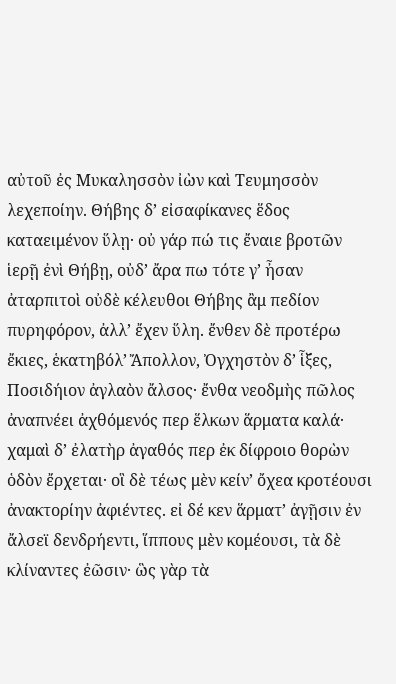αὐτοῦ ἐς Μυκαλησσὸν ἰὼν καὶ Τευμησσὸν λεχεποίην. Θήβης δʼ εἰσαφίκανες ἕδος καταειμένον ὕλῃ· οὐ γάρ πώ τις ἔναιε βροτῶν ἱερῇ ἐνὶ Θήβῃ, οὐδʼ ἄρα πω τότε γʼ ἦσαν ἀταρπιτοὶ οὐδὲ κέλευθοι Θήβης ἂμ πεδίον πυρηφόρον, ἀλλʼ ἔχεν ὕλη. ἔνθεν δὲ προτέρω ἔκιες, ἑκατηβόλʼ Ἄπολλον, Ὀγχηστὸν δʼ ἷξες, Ποσιδήιον ἀγλαὸν ἄλσος· ἔνθα νεοδμὴς πῶλος ἀναπνέει ἀχθόμενός περ ἕλκων ἅρματα καλά· χαμαὶ δʼ ἐλατὴρ ἀγαθός περ ἐκ δίφροιο θορὼν ὁδὸν ἔρχεται· οἳ δὲ τέως μὲν κείνʼ ὄχεα κροτέουσι ἀνακτορίην ἀφιέντες. εἰ δέ κεν ἅρματʼ ἀγῇσιν ἐν ἄλσεϊ δενδρήεντι, ἵππους μὲν κομέουσι, τὰ δὲ κλίναντες ἐῶσιν· ὣς γὰρ τὰ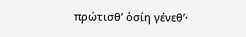πρώτισθʼ ὁσίη γένεθʼ·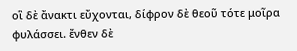οἳ δὲ ἄνακτι εὔχονται, δίφρον δὲ θεοῦ τότε μοῖρα φυλάσσει. ἔνθεν δὲ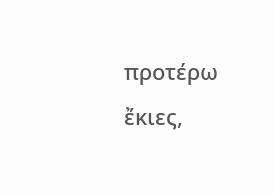προτέρω ἔκιες,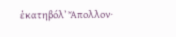ἑκατηβόλʼ Ἄπολλον·